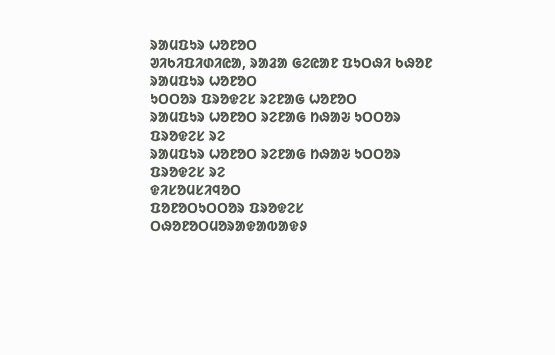ᱨᱟᱢᱯᱩᱨ ᱦᱚᱱᱚᱛ
ᱣᱤᱠᱤᱯᱤᱰᱤᱭᱟ, ᱨᱟᱲᱟ ᱜᱮᱭᱟᱱ ᱯᱩᱛᱷᱤ ᱠᱷᱚᱱ
ᱨᱟᱢᱯᱩᱨ ᱦᱚᱱᱚᱛ
ᱩᱛᱛᱚᱨ ᱯᱨᱚᱫᱮᱥ ᱨᱮᱱᱟᱜ ᱦᱚᱱᱚᱛ
ᱨᱟᱢᱯᱩᱨ ᱦᱚᱱᱚᱛ ᱨᱮᱱᱟᱜ ᱴᱷᱟᱶ ᱩᱛᱛᱚᱨ ᱯᱨᱚᱫᱮᱥ ᱨᱮ
ᱨᱟᱢᱯᱩᱨ ᱦᱚᱱᱚᱛ ᱨᱮᱱᱟᱜ ᱴᱷᱟᱶ ᱩᱛᱛᱚᱨ ᱯᱨᱚᱫᱮᱥ ᱨᱮ
ᱫᱤᱥᱚᱢᱥᱤᱧᱚᱛ
ᱯᱚᱱᱚᱛᱩᱛᱛᱚᱨ ᱯᱨᱚᱫᱮᱥ
ᱛᱷᱚᱱᱚᱛᱢᱚᱨᱟᱫᱟᱵᱟᱫᱽ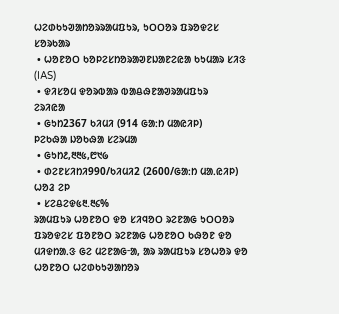ᱦᱮᱰᱠᱩᱣᱟᱴᱚᱨᱨᱟᱢᱯᱩᱨ, ᱩᱛᱛᱚᱨ ᱯᱨᱚᱫᱮᱥ
ᱥᱚᱨᱠᱟᱨ
 • ᱦᱚᱱᱚᱛ ᱠᱚᱞᱮᱥᱴᱚᱨᱟᱣᱱᱡᱟᱱᱮᱭᱟ ᱠᱩᱢᱟᱨ ᱥᱤᱝ (IAS)
 • ᱫᱤᱥᱚᱢ ᱫᱚᱨᱵᱟᱨ ᱵᱟᱪᱷᱱᱟᱣᱨᱟᱢᱯᱩᱨ
ᱮᱨᱤᱭᱟ
 • ᱜᱩᱴ2367 ᱠᱤᱢᱤ (914 ᱜᱟᱺᱴ ᱢᱟᱭᱤᱞ)
ᱞᱮᱠᱷᱟ ᱡᱚᱠᱷᱟ ᱥᱮᱨᱢᱟ
 • ᱜᱩᱴ᱒,᱓᱓᱕,᱘᱑᱙
 • ᱰᱮᱱᱥᱤᱴᱤ990/ᱠᱤᱢᱤ2 (2600/ᱜᱟᱺᱴ ᱢᱟᱹᱭᱤᱞ)
ᱦᱚᱲ ᱮᱞ
 • ᱥᱮᱪᱮᱫ᱕᱓.᱓᱔%
ᱨᱟᱢᱯᱩᱨ ᱦᱚᱱᱚᱛ ᱫᱚ ᱥᱤᱧᱚᱛ ᱨᱮᱱᱟᱜ ᱩᱛᱛᱚᱨ ᱯᱨᱚᱫᱮᱥ ᱯᱚᱱᱚᱛ ᱨᱮᱱᱟᱜ ᱦᱚᱱᱚᱛ ᱠᱷᱚᱱ ᱫᱚ ᱢᱤᱫᱴᱟᱹᱝ ᱜᱮ ᱢᱮᱱᱟᱜᱼᱟ, ᱟᱨ ᱨᱟᱢᱯᱩᱨ ᱥᱚᱦᱚᱨ ᱫᱚ ᱦᱚᱱᱚᱛ ᱦᱮᱰᱠᱩᱣᱟᱴᱚᱨ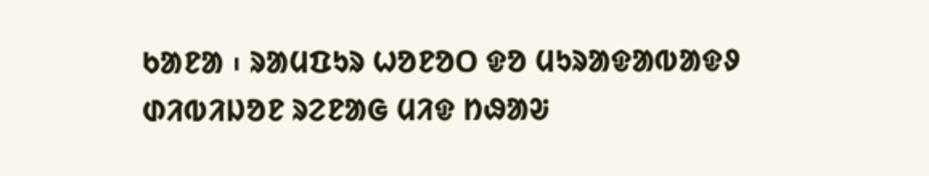ᱠᱟᱱᱟ ᱾ ᱨᱟᱢᱯᱩᱨ ᱦᱚᱱᱚᱛ ᱫᱚ ᱢᱩᱨᱟᱫᱟᱵᱟᱫᱽ ᱰᱤᱵᱤᱡᱚᱱ ᱨᱮᱱᱟᱜ ᱢᱤᱫ ᱴᱷᱟᱶ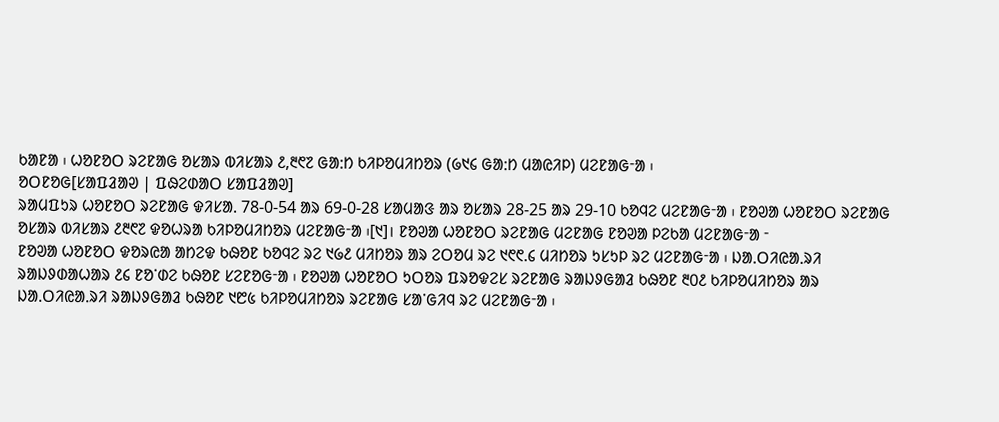ᱠᱟᱱᱟ ᱾ ᱦᱚᱱᱚᱛ ᱨᱮᱱᱟᱜ ᱚᱥᱟᱨ ᱵᱤᱥᱟᱨ ᱒,᱓᱖᱗ ᱜᱟᱺᱴ ᱠᱤᱞᱚᱢᱤᱴᱚᱨ (᱙᱑᱔ ᱜᱟᱺᱴ ᱢᱟᱭᱤᱞ) ᱢᱮᱱᱟᱜᱼᱟ ᱾
ᱚᱛᱱᱚᱜ[ᱥᱟᱯᱲᱟᱣ | ᱯᱷᱮᱰᱟᱛ ᱥᱟᱯᱲᱟᱣ]
ᱨᱟᱢᱯᱩᱨ ᱦᱚᱱᱚᱛ ᱨᱮᱱᱟᱜ ᱫᱤᱥᱟᱹ 78-0-54 ᱟᱨ 69-0-28 ᱥᱟᱢᱟᱝ ᱟᱨ ᱚᱥᱟᱨ 28-25 ᱟᱨ 29-10 ᱠᱚᱧᱮ ᱢᱮᱱᱟᱜᱼᱟ ᱾ ᱱᱚᱣᱟ ᱦᱚᱱᱚᱛ ᱨᱮᱱᱟᱜ ᱚᱥᱟᱨ ᱵᱤᱥᱟᱨ ᱒᱓᱖᱗ ᱫᱚᱦᱨᱟ ᱠᱤᱞᱚᱢᱤᱴᱚᱨ ᱢᱮᱱᱟᱜᱼᱟ ᱾[᱑]। ᱱᱚᱣᱟ ᱦᱚᱱᱚᱛ ᱨᱮᱱᱟᱜ ᱢᱮᱱᱟᱜ ᱱᱚᱣᱟ ᱞᱮᱠᱟ ᱢᱮᱱᱟᱜᱼᱟ ᱼ
ᱱᱚᱣᱟ ᱦᱚᱱᱚᱛ ᱫᱚᱨᱭᱟ ᱟᱴᱮᱫ ᱠᱷᱚᱱ ᱠᱚᱧᱮ ᱨᱮ ᱑᱙᱒ ᱢᱤᱴᱚᱨ ᱟᱨ ᱮᱛᱚᱢ ᱨᱮ ᱑᱖᱖.᱔ ᱢᱤᱴᱚᱨ ᱩᱥᱩᱞ ᱨᱮ ᱢᱮᱱᱟᱜᱼᱟ ᱾ ᱡᱟᱹᱛᱤᱭᱟᱹᱨᱤ ᱨᱟᱡᱽᱰᱟᱦᱟᱨ ᱒᱔ ᱱᱚᱸᱰᱮ ᱠᱷᱚᱱ ᱥᱮᱱᱚᱜᱼᱟ ᱾ ᱱᱚᱣᱟ ᱦᱚᱱᱚᱛ ᱩᱛᱚᱨ ᱯᱨᱚᱫᱮᱥ ᱨᱮᱱᱟᱜ ᱨᱟᱡᱽᱜᱟᱲ ᱠᱷᱚᱱ ᱓᱐᱒ ᱠᱤᱞᱚᱢᱤᱴᱚᱨ ᱟᱨ ᱡᱟᱹᱛᱤᱭᱟᱹᱨᱤ ᱨᱟᱡᱽᱜᱟᱲ ᱠᱷᱚᱱ ᱑᱘᱕ ᱠᱤᱞᱚᱢᱤᱴᱚᱨ ᱨᱮᱱᱟᱜ ᱥᱟᱸᱜᱤᱧ ᱨᱮ ᱢᱮᱱᱟᱜᱼᱟ ᱾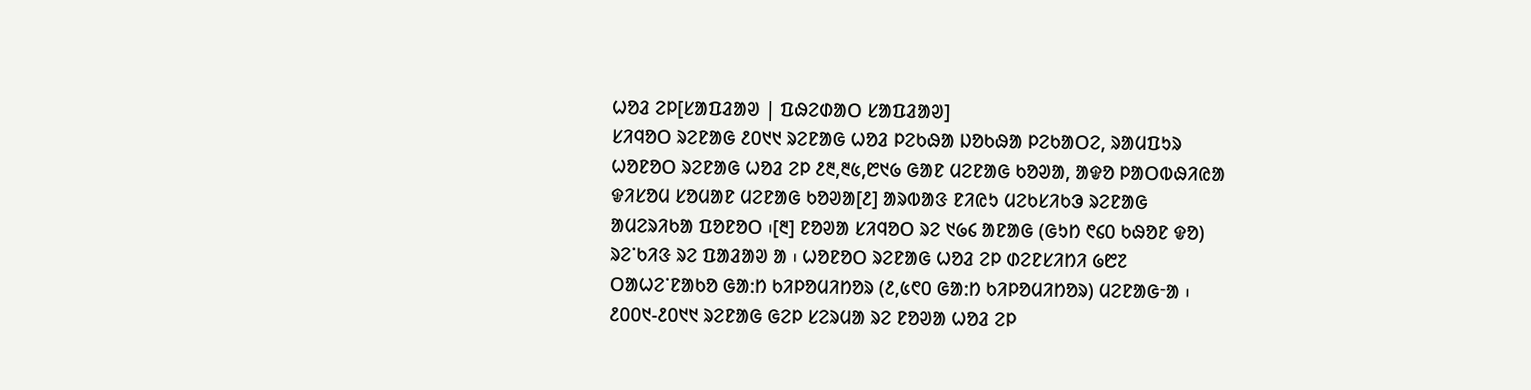ᱦᱚᱲ ᱮᱞ[ᱥᱟᱯᱲᱟᱣ | ᱯᱷᱮᱰᱟᱛ ᱥᱟᱯᱲᱟᱣ]
ᱥᱤᱧᱚᱛ ᱨᱮᱱᱟᱜ ᱒᱐᱑᱑ ᱨᱮᱱᱟᱜ ᱦᱚᱲ ᱞᱮᱠᱷᱟ ᱡᱚᱠᱷᱟ ᱞᱮᱠᱟᱛᱮ, ᱨᱟᱢᱯᱩᱨ ᱦᱚᱱᱚᱛ ᱨᱮᱱᱟᱜ ᱦᱚᱲ ᱮᱞ ᱒᱓,᱓᱕,᱘᱑᱙ ᱜᱟᱱ ᱢᱮᱱᱟᱜ ᱠᱚᱣᱟ, ᱟᱫᱚ ᱞᱟᱛᱵᱷᱤᱭᱟ ᱫᱤᱥᱚᱢ ᱥᱚᱢᱟᱱ ᱢᱮᱱᱟᱜ ᱠᱚᱣᱟ[᱒] ᱟᱨᱵᱟᱝ ᱱᱤᱭᱩ ᱢᱮᱠᱥᱤᱠᱳ ᱨᱮᱱᱟᱜ ᱟᱢᱮᱨᱤᱠᱟ ᱯᱚᱱᱚᱛ ᱾[᱓] ᱱᱚᱣᱟ ᱥᱤᱧᱚᱛ ᱨᱮ ᱑᱙᱔ ᱟᱱᱟᱜ (ᱜᱩᱴ ᱖᱔᱐ ᱠᱷᱚᱱ ᱫᱚ) ᱨᱮᱸᱠᱤᱝ ᱨᱮ ᱯᱟᱲᱟᱣ ᱟ ᱾ ᱦᱚᱱᱚᱛ ᱨᱮᱱᱟᱜ ᱦᱚᱲ ᱮᱞ ᱰᱮᱱᱥᱤᱴᱤ ᱙᱘᱗ ᱛᱟᱦᱮᱸᱱᱟᱠᱚ ᱜᱟᱺᱴ ᱠᱤᱞᱚᱢᱤᱴᱚᱨ (᱒,᱕᱖᱐ ᱜᱟᱺᱴ ᱠᱤᱞᱚᱢᱤᱴᱚᱨ) ᱢᱮᱱᱟᱜᱼᱟ ᱾ ᱒᱐᱐᱑-᱒᱐᱑᱑ ᱨᱮᱱᱟᱜ ᱜᱮᱞ ᱥᱮᱨᱢᱟ ᱨᱮ ᱱᱚᱣᱟ ᱦᱚᱲ ᱮᱞ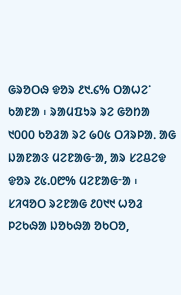ᱜᱨᱚᱛᱷ ᱫᱚᱨ ᱒᱑.᱔% ᱛᱟᱦᱮᱸ ᱠᱟᱱᱟ ᱾ ᱨᱟᱢᱯᱩᱨ ᱨᱮ ᱜᱚᱴᱟ ᱑᱐᱐᱐ ᱠᱚᱲᱟ ᱨᱮ ᱙᱐᱕ ᱛᱤᱨᱞᱟᱹ ᱟᱜ ᱡᱟᱱᱟᱝ ᱢᱮᱱᱟᱜᱼᱟ, ᱟᱨ ᱥᱮᱪᱮᱫ ᱫᱚᱨ ᱗᱕.᱐᱘% ᱢᱮᱱᱟᱜᱼᱟ ᱾
ᱥᱤᱧᱚᱛ ᱨᱮᱱᱟᱜ ᱒᱐᱑᱑ ᱦᱚᱲ ᱞᱮᱠᱷᱟ ᱡᱚᱠᱷᱟ ᱚᱠᱛᱚ,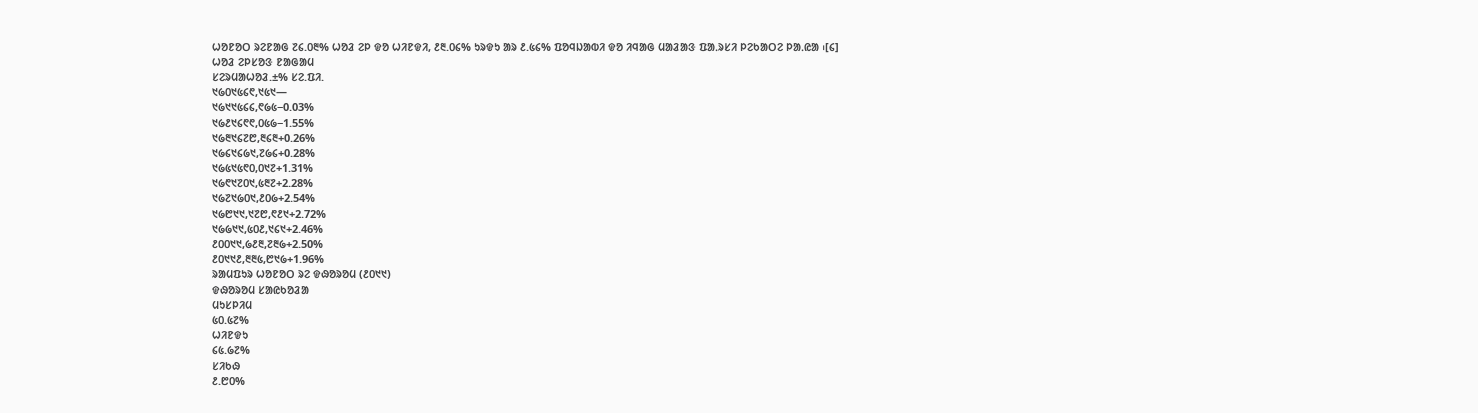ᱦᱚᱱᱚᱛ ᱨᱮᱱᱟᱜ ᱗᱔.᱐᱓% ᱦᱚᱲ ᱮᱞ ᱫᱚ ᱦᱤᱱᱫᱤ, ᱒᱓.᱐᱔% ᱩᱨᱫᱩ ᱟᱨ ᱒.᱕᱔% ᱯᱚᱧᱡᱟᱵᱤ ᱫᱚ ᱤᱧᱟᱜ ᱢᱟᱲᱟᱝ ᱯᱟᱹᱨᱥᱤ ᱞᱮᱠᱟᱛᱮ ᱞᱟᱹᱭᱟ ᱾[᱔]
ᱦᱚᱲ ᱮᱞᱥᱚᱝ ᱱᱟᱜᱟᱢ
ᱥᱮᱨᱢᱟᱦᱚᱲ.±% ᱥᱮ.ᱯᱤ.
᱑᱙᱐᱑᱕᱔᱖,᱑᱕᱑—
᱑᱙᱑᱑᱕᱔᱔,᱖᱙᱕−0.03%
᱑᱙᱒᱑᱔᱖᱖,᱐᱕᱙−1.55%
᱑᱙᱓᱑᱔᱗᱘,᱓᱔᱓+0.26%
᱑᱙᱔᱑᱔᱙᱑,᱗᱙᱔+0.28%
᱑᱙᱕᱑᱕᱖᱐,᱐᱑᱗+1.31%
᱑᱙᱖᱑᱗᱐᱑,᱕᱓᱗+2.28%
᱑᱙᱗᱑᱙᱐᱑,᱒᱐᱙+2.54%
᱑᱙᱘᱑᱑,᱑᱗᱘,᱖᱒᱑+2.72%
᱑᱙᱙᱑᱑,᱕᱐᱒,᱑᱔᱑+2.46%
᱒᱐᱐᱑᱑,᱙᱒᱓,᱗᱓᱙+2.50%
᱒᱐᱑᱑᱒,᱓᱓᱕,᱘᱑᱙+1.96%
ᱨᱟᱢᱯᱩᱨ ᱦᱚᱱᱚᱛ ᱨᱮ ᱫᱷᱚᱨᱚᱢ (᱒᱐᱑᱑)
ᱫᱷᱚᱨᱚᱢ ᱥᱟᱭᱠᱚᱲᱟ
ᱢᱩᱥᱞᱤᱢ
᱕᱐.᱕᱗%
ᱦᱤᱱᱫᱩ
᱔᱕.᱙᱗%
ᱥᱤᱠᱷ
᱒.᱘᱐%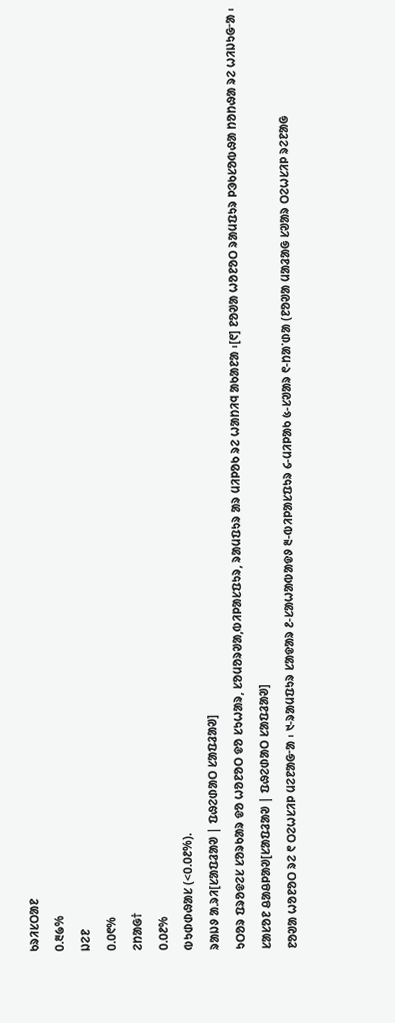ᱠᱨᱤᱥᱛᱟᱱ
᱐.᱓᱙%
ᱡᱮᱱ
᱐.᱐᱖%
ᱮᱴᱟᱜ†
᱐.᱐᱒%
ᱵᱩᱰᱰᱷᱟᱥ (<᱐.᱐᱒%).
ᱨᱟᱡᱽ ᱟᱹᱨᱤ[ᱥᱟᱯᱲᱟᱣ | ᱯᱷᱮᱰᱟᱛ ᱥᱟᱯᱲᱟᱣ]
ᱩᱛᱚᱨ ᱯᱨᱚᱫᱮᱥ ᱥᱚᱨᱠᱟᱨ ᱫᱚ ᱦᱚᱱᱚᱛ ᱫᱚ ᱥᱩᱦᱟᱨ, ᱥᱚᱢᱚᱨᱣᱟ,ᱵᱤᱞᱟᱥᱯᱩᱨ, ᱨᱟᱢᱯᱩᱨ ᱟᱨ ᱢᱤᱞᱚᱠ ᱨᱮ ᱦᱟᱴᱤᱧ ᱟᱠᱟᱱᱟ ᱾[᱖] ᱱᱚᱣᱟ ᱦᱚᱱᱚᱛ ᱨᱟᱢᱯᱩᱨ ᱞᱳᱠᱥᱚᱵᱷᱟ ᱴᱚᱴᱷᱟ ᱨᱮ ᱦᱤᱡᱩᱜᱼᱟ ᱾
ᱥᱟᱥᱚᱱ ᱪᱟᱪᱞᱟᱣ[ᱥᱟᱯᱲᱟᱣ | ᱯᱷᱮᱰᱟᱛ ᱥᱟᱯᱲᱟᱣ]
ᱱᱚᱣᱟ ᱦᱚᱱᱚᱛ ᱨᱮ ᱖ ᱛᱮᱦᱥᱤᱞ ᱢᱮᱱᱟᱜᱼᱟ ᱾ ᱑-ᱨᱟᱢᱯᱩᱨ ᱥᱟᱫᱟᱨ ᱒-ᱥᱟᱦᱟᱵᱟᱫᱽ ᱓-ᱵᱤᱞᱟᱥᱯᱩᱨ ᱔-ᱢᱤᱞᱟᱠ ᱕-ᱥᱣᱟᱨ ᱖-ᱴᱟᱸᱰᱟ (ᱱᱚᱣᱟ ᱢᱟᱲᱟᱜ ᱥᱣᱟᱨ ᱛᱮᱦᱥᱤᱞ ᱨᱮᱱᱟᱜ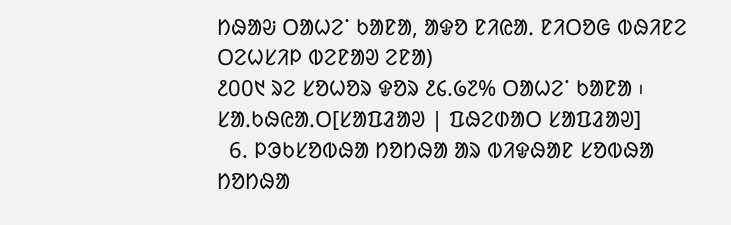ᱴᱷᱟᱶ ᱛᱟᱦᱮᱸ ᱠᱟᱱᱟ, ᱟᱫᱚ ᱱᱤᱭᱟᱹ ᱱᱤᱛᱚᱜ ᱵᱷᱤᱱᱮ ᱛᱮᱦᱥᱤᱞ ᱵᱮᱱᱟᱣ ᱮᱱᱟ)
᱒᱐᱐᱑ ᱨᱮ ᱥᱚᱦᱚᱨ ᱫᱚᱨ ᱒᱔.᱙᱗% ᱛᱟᱦᱮᱸ ᱠᱟᱱᱟ ᱾
ᱥᱟᱹᱠᱷᱭᱟᱹᱛ[ᱥᱟᱯᱲᱟᱣ | ᱯᱷᱮᱰᱟᱛ ᱥᱟᱯᱲᱟᱣ]
  6. ᱞᱳᱠᱥᱚᱵᱷᱟ ᱴᱚᱴᱷᱟ ᱟᱨ ᱵᱤᱫᱷᱟᱱ ᱥᱚᱵᱷᱟ ᱴᱚᱴᱷᱟ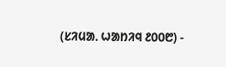(ᱥᱤᱢᱟᱹ ᱦᱟᱴᱤᱧ ᱒᱐᱐᱘) -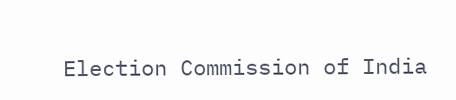Election Commission of India